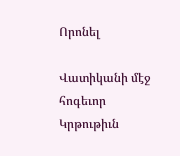Որոնել

Վատիկանի մէջ հոգեւոր Կրթութիւն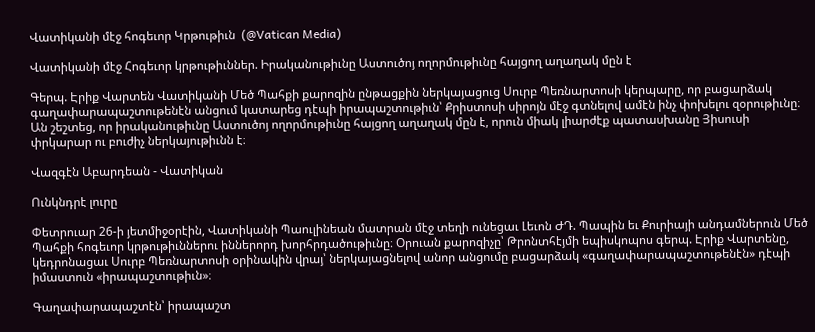Վատիկանի մէջ հոգեւոր Կրթութիւն  (@Vatican Media)

Վատիկանի մէջ Հոգեւոր կրթութիւններ. Իրականութիւնը Աստուծոյ ողորմութիւնը հայցող աղաղակ մըն է

Գերպ. Էրիք Վարտեն Վատիկանի Մեծ Պահքի քարոզին ընթացքին ներկայացուց Սուրբ Պեռնարտոսի կերպարը, որ բացարձակ գաղափարապաշտութենէն անցում կատարեց դէպի իրապաշտութիւն՝ Քրիստոսի սիրոյն մէջ գտնելով ամէն ինչ փոխելու զօրութիւնը։ Ան շեշտեց, որ իրականութիւնը Աստուծոյ ողորմութիւնը հայցող աղաղակ մըն է, որուն միակ լիարժէք պատասխանը Յիսուսի փրկարար ու բուժիչ ներկայութիւնն է։

Վազգէն Աբարդեան - Վատիկան

Ունկնդրէ լուրը

Փետրուար 26-ի յետմիջօրէին, Վատիկանի Պաուլինեան մատրան մէջ տեղի ունեցաւ Լեւոն ԺԴ. Պապին եւ Քուրիայի անդամներուն Մեծ Պահքի հոգեւոր կրթութիւններու իններորդ խորհրդածութիւնը։ Օրուան քարոզիչը՝ Թրոնտհէյմի եպիսկոպոս գերպ. Էրիք Վարտենը, կեդրոնացաւ Սուրբ Պեռնարտոսի օրինակին վրայ՝ ներկայացնելով անոր անցումը բացարձակ «գաղափարապաշտութենէն» դէպի իմաստուն «իրապաշտութիւն»։

Գաղափարապաշտէն՝ իրապաշտ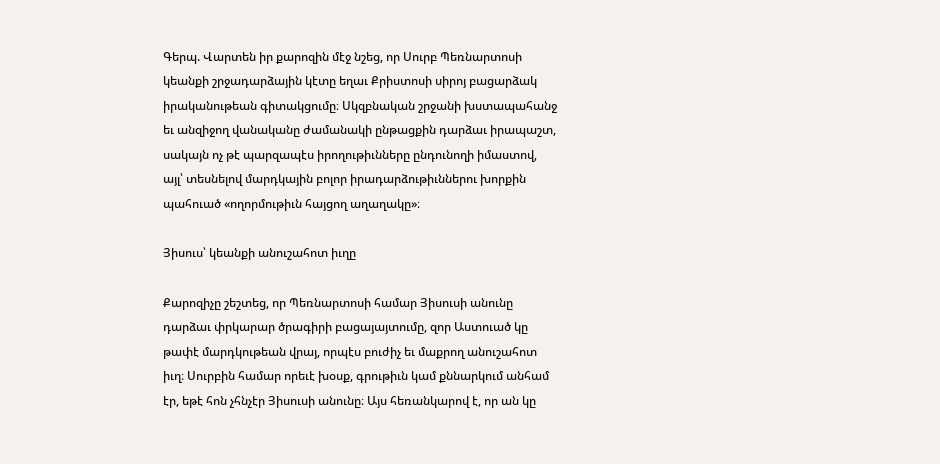Գերպ. Վարտեն իր քարոզին մէջ նշեց, որ Սուրբ Պեռնարտոսի կեանքի շրջադարձային կէտը եղաւ Քրիստոսի սիրոյ բացարձակ իրականութեան գիտակցումը։ Սկզբնական շրջանի խստապահանջ եւ անզիջող վանականը ժամանակի ընթացքին դարձաւ իրապաշտ, սակայն ոչ թէ պարզապէս իրողութիւնները ընդունողի իմաստով, այլ՝ տեսնելով մարդկային բոլոր իրադարձութիւններու խորքին պահուած «ողորմութիւն հայցող աղաղակը»։

Յիսուս՝ կեանքի անուշահոտ իւղը

Քարոզիչը շեշտեց, որ Պեռնարտոսի համար Յիսուսի անունը դարձաւ փրկարար ծրագիրի բացայայտումը, զոր Աստուած կը թափէ մարդկութեան վրայ, որպէս բուժիչ եւ մաքրող անուշահոտ իւղ։ Սուրբին համար որեւէ խօսք, գրութիւն կամ քննարկում անհամ էր, եթէ հոն չհնչէր Յիսուսի անունը։ Այս հեռանկարով է, որ ան կը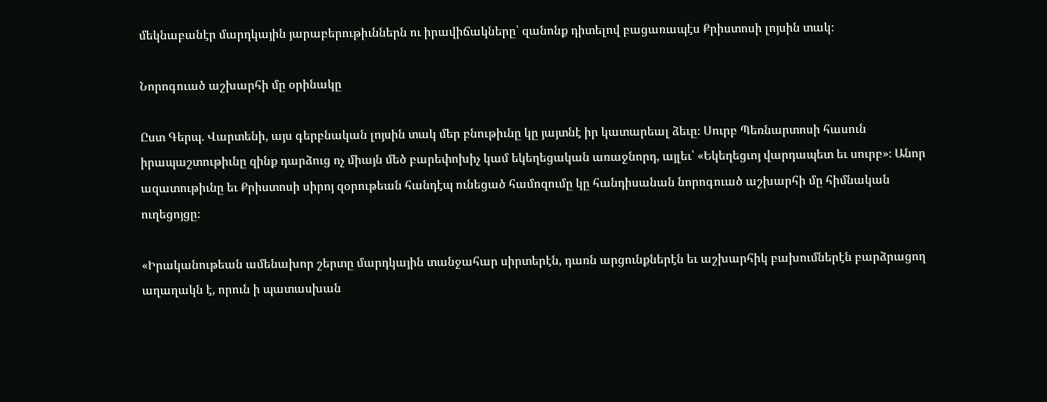մեկնաբանէր մարդկային յարաբերութիւններն ու իրավիճակները՝ զանոնք դիտելով բացառապէս Քրիստոսի լոյսին տակ։

Նորոգուած աշխարհի մը օրինակը

Ըստ Գերպ. Վարտենի, այս գերբնական լոյսին տակ մեր բնութիւնը կը յայտնէ իր կատարեալ ձեւը։ Սուրբ Պեռնարտոսի հասուն իրապաշտութիւնը զինք դարձուց ոչ միայն մեծ բարեփոխիչ կամ եկեղեցական առաջնորդ, այլեւ՝ «Եկեղեցւոյ վարդապետ եւ սուրբ»։ Անոր ազատութիւնը եւ Քրիստոսի սիրոյ զօրութեան հանդէպ ունեցած համոզումը կը հանդիսանան նորոգուած աշխարհի մը հիմնական ուղեցոյցը։

«Իրականութեան ամենախոր շերտը մարդկային տանջահար սիրտերէն, դառն արցունքներէն եւ աշխարհիկ բախումներէն բարձրացող աղաղակն է, որուն ի պատասխան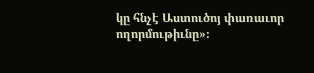կը հնչէ Աստուծոյ փառաւոր ողորմութիւնը»։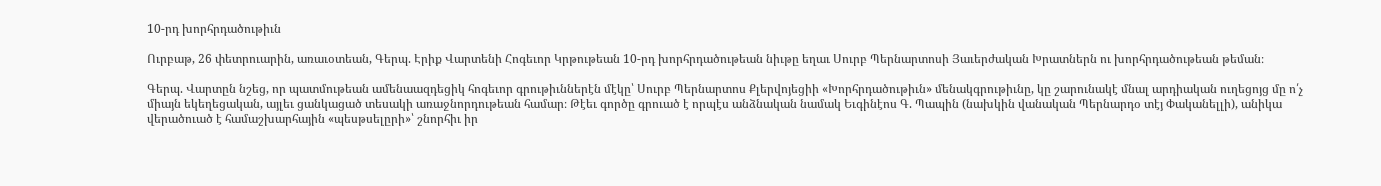10-րդ խորհրդածութիւն

Ուրբաթ, 26 փետրուարին, առաւօտեան, Գերպ. Էրիք Վարտենի Հոգեւոր Կրթութեան 10-րդ խորհրդածութեան նիւթը եղաւ Սուրբ Պերնարտոսի Յաւերժական Խրատներն ու խորհրդածութեան թեման։

Գերպ. Վարտըն նշեց, որ պատմութեան ամենաազդեցիկ հոգեւոր գրութիւններէն մէկը՝ Սուրբ Պերնարտոս Քլերվոյեցիի «Խորհրդածութիւն» մենակգրութիւնը, կը շարունակէ մնալ արդիական ուղեցոյց մը ո՛չ միայն եկեղեցական, այլեւ ցանկացած տեսակի առաջնորդութեան համար։ Թէեւ գործը գրուած է որպէս անձնական նամակ Եւգինէոս Գ. Պապին (նախկին վանական Պերնարդօ տէյ Փականելլի), անիկա վերածուած է համաշխարհային «պեսթսելըրի»՝ շնորհիւ իր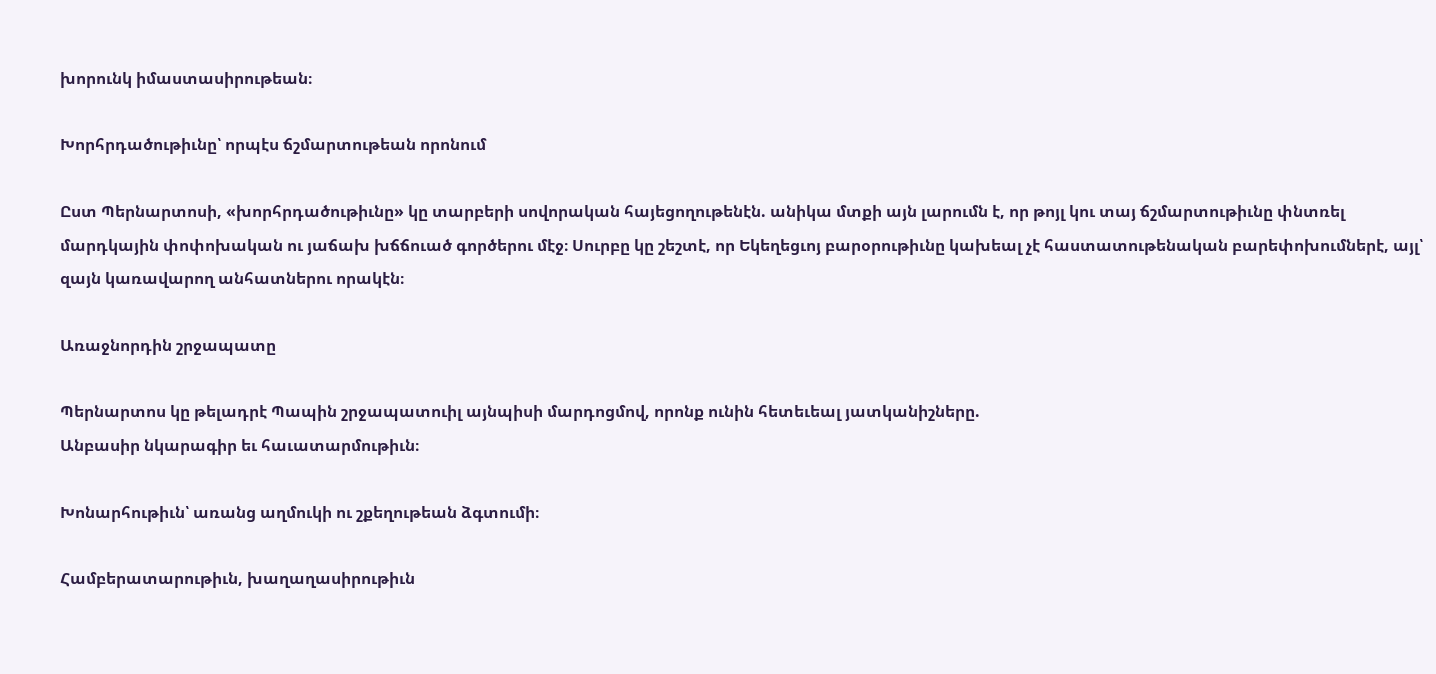խորունկ իմաստասիրութեան։

Խորհրդածութիւնը՝ որպէս ճշմարտութեան որոնում

Ըստ Պերնարտոսի, «խորհրդածութիւնը» կը տարբերի սովորական հայեցողութենէն. անիկա մտքի այն լարումն է, որ թոյլ կու տայ ճշմարտութիւնը փնտռել մարդկային փոփոխական ու յաճախ խճճուած գործերու մէջ։ Սուրբը կը շեշտէ, որ Եկեղեցւոյ բարօրութիւնը կախեալ չէ հաստատութենական բարեփոխումներէ, այլ՝ զայն կառավարող անհատներու որակէն։

Առաջնորդին շրջապատը

Պերնարտոս կը թելադրէ Պապին շրջապատուիլ այնպիսի մարդոցմով, որոնք ունին հետեւեալ յատկանիշները.
Անբասիր նկարագիր եւ հաւատարմութիւն։

Խոնարհութիւն՝ առանց աղմուկի ու շքեղութեան ձգտումի։

Համբերատարութիւն, խաղաղասիրութիւն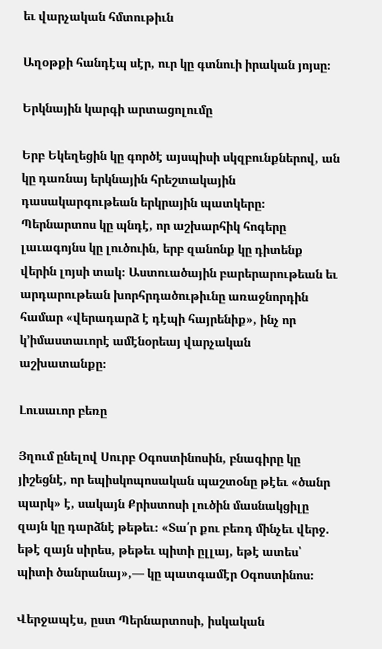եւ վարչական հմտութիւն

Աղօթքի հանդէպ սէր, ուր կը գտնուի իրական յոյսը։

Երկնային կարգի արտացոլումը

Երբ Եկեղեցին կը գործէ այսպիսի սկզբունքներով, ան կը դառնայ երկնային հրեշտակային դասակարգութեան երկրային պատկերը։ Պերնարտոս կը պնդէ, որ աշխարհիկ հոգերը լաւագոյնս կը լուծուին, երբ զանոնք կը դիտենք վերին լոյսի տակ։ Աստուածային բարերարութեան եւ արդարութեան խորհրդածութիւնը առաջնորդին համար «վերադարձ է դէպի հայրենիք», ինչ որ կ’իմաստաւորէ ամէնօրեայ վարչական աշխատանքը։

Լուսաւոր բեռը

Յղում ընելով Սուրբ Օգոստինոսին, բնագիրը կը յիշեցնէ, որ եպիսկոպոսական պաշտօնը թէեւ «ծանր պարկ» է, սակայն Քրիստոսի լուծին մասնակցիլը զայն կը դարձնէ թեթեւ։ «Տա՛ր քու բեռդ մինչեւ վերջ. եթէ զայն սիրես, թեթեւ պիտի ըլլայ, եթէ ատես՝ պիտի ծանրանայ»,— կը պատգամէր Օգոստինոս։

Վերջապէս, ըստ Պերնարտոսի, իսկական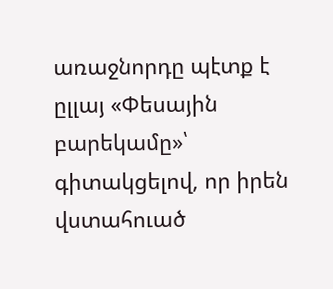առաջնորդը պէտք է ըլլայ «Փեսային բարեկամը»՝ գիտակցելով, որ իրեն վստահուած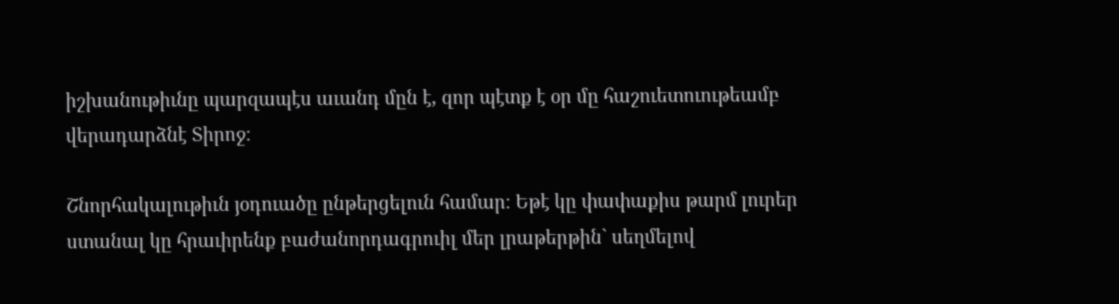իշխանութիւնը պարզապէս աւանդ մըն է, զոր պէտք է օր մը հաշուետուութեամբ վերադարձնէ Տիրոջ։

Շնորհակալութիւն յօդուածը ընթերցելուն համար։ Եթէ կը փափաքիս թարմ լուրեր ստանալ կը հրաւիրենք բաժանորդագրուիլ մեր լրաթերթին` սեղմելով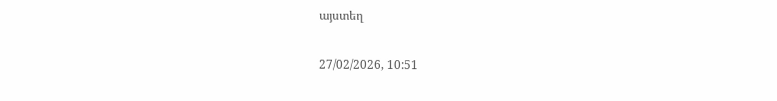այստեղ

27/02/2026, 10:51